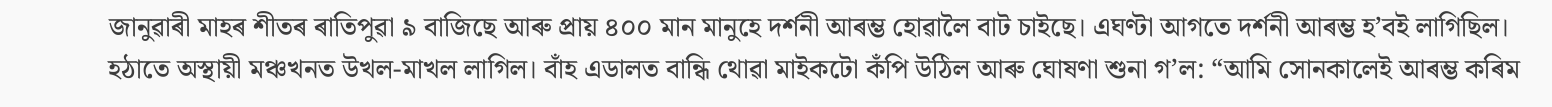জানুৱাৰী মাহৰ শীতৰ ৰাতিপুৱা ৯ বাজিছে আৰু প্ৰায় ৪০০ মান মানুহে দৰ্শনী আৰম্ভ হোৱালৈ বাট চাইছে। এঘণ্টা আগতে দৰ্শনী আৰম্ভ হ’বই লাগিছিল।
হঠাতে অস্থায়ী মঞ্চখনত উখল-মাখল লাগিল। বাঁহ এডালত বান্ধি থোৱা মাইকটো কঁপি উঠিল আৰু ঘোষণা শুনা গ’ল: “আমি সোনকালেই আৰম্ভ কৰিম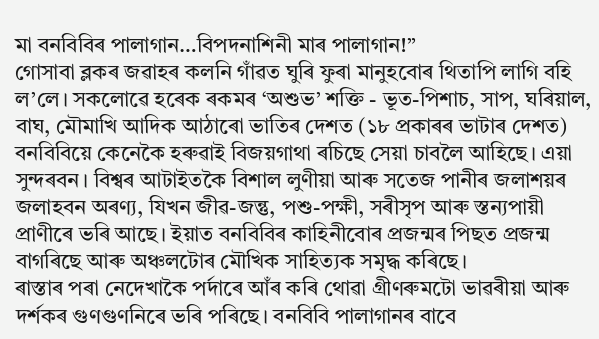মা বনবিবিৰ পালাগান…বিপদনাশিনী মাৰ পালাগান!”
গোসাবা ব্লকৰ জৱাহৰ কলনি গাঁৱত ঘুৰি ফুৰা মানুহবোৰ থিতাপি লাগি বহি ল’লে। সকলোৱে হৰেক ৰকমৰ ‘অশুভ’ শক্তি - ভূত-পিশাচ, সাপ, ঘৰিয়াল, বাঘ, মৌমাখি আদিক আঠাৰো ভাতিৰ দেশত (১৮ প্ৰকাৰৰ ভাটাৰ দেশত) বনবিবিয়ে কেনেকৈ হৰুৱাই বিজয়গাথা ৰচিছে সেয়া চাবলৈ আহিছে। এয়া সুন্দৰবন। বিশ্বৰ আটাইতকৈ বিশাল লুণীয়া আৰু সতেজ পানীৰ জলাশয়ৰ জলাহবন অৰণ্য, যিখন জীৱ-জন্তু, পশু-পক্ষী, সৰীসৃপ আৰু স্তন্যপায়ী প্ৰাণীৰে ভৰি আছে। ইয়াত বনবিবিৰ কাহিনীবোৰ প্ৰজন্মৰ পিছত প্ৰজন্ম বাগৰিছে আৰু অঞ্চলটোৰ মৌখিক সাহিত্যক সমৃদ্ধ কৰিছে।
ৰাস্তাৰ পৰা নেদেখাকৈ পৰ্দাৰে আঁৰ কৰি থোৱা গ্ৰীণৰুমটো ভাৱৰীয়া আৰু দৰ্শকৰ গুণগুণনিৰে ভৰি পৰিছে। বনবিবি পালাগানৰ বাবে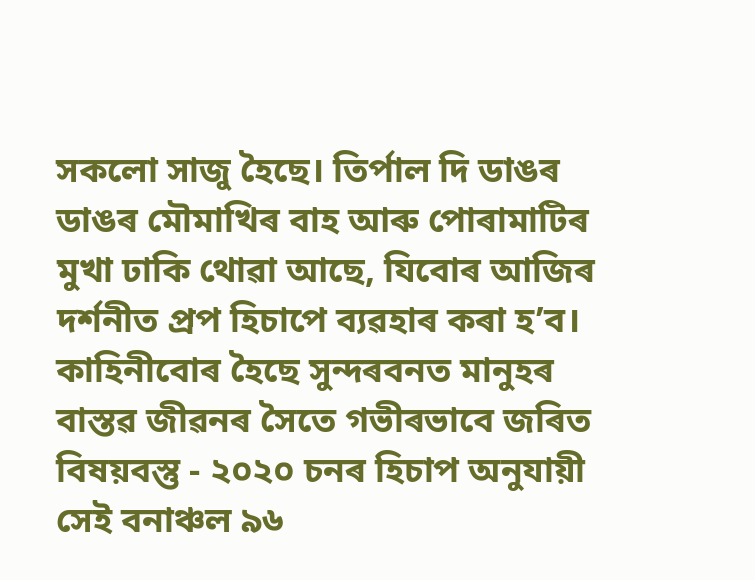সকলো সাজু হৈছে। তিৰ্পাল দি ডাঙৰ ডাঙৰ মৌমাখিৰ বাহ আৰু পোৰামাটিৰ মুখা ঢাকি থোৱা আছে, যিবোৰ আজিৰ দৰ্শনীত প্ৰপ হিচাপে ব্যৱহাৰ কৰা হ’ব। কাহিনীবোৰ হৈছে সুন্দৰবনত মানুহৰ বাস্তৱ জীৱনৰ সৈতে গভীৰভাবে জৰিত বিষয়বস্তু - ২০২০ চনৰ হিচাপ অনুযায়ী সেই বনাঞ্চল ৯৬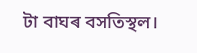টা বাঘৰ বসতিস্থল।